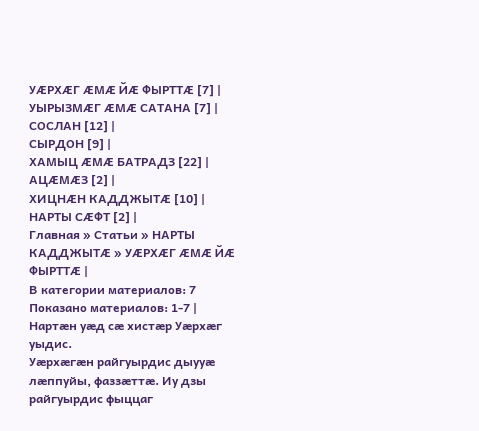УÆРХÆГ ÆМÆ ЙÆ ФЫРТТÆ [7] |
УЫРЫЗМÆГ ÆМÆ САТАНА [7] |
СОСЛАН [12] |
СЫРДОН [9] |
ХАМЫЦ ÆМÆ БАТРАДЗ [22] |
АЦÆМÆЗ [2] |
ХИЦНÆН КАДДЖЫТÆ [10] |
НАРТЫ СÆФT [2] |
Главная » Статьи » НАРТЫ КАДДЖЫТÆ » УÆРХÆГ ÆМÆ ЙÆ ФЫРТТÆ |
В категории материалов: 7 Показано материалов: 1-7 |
Нартæн уæд сæ хистæр Уæрхæг уыдис.
Уæрхæгæн райгуырдис дыууæ лæппуйы, фаззæттæ. Иу дзы райгуырдис фыццаг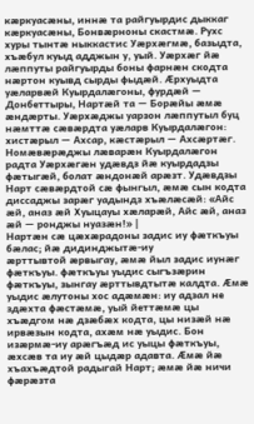кæркуасæны, иннæ та райгуырдис дыккаг кæркуасæны, Бонвæрноны скастмæ. Рухс хуры тынтæ ныккастис Уæрхæгмæ, базыдта, хъæбул куыд адджын у, уый. Уæрхæг йæ лæппуты райгуырды боны фарнæн скодта нæртон куывд сырды фыдæй. Æрхуыдта уæларвæй Куырдалæгоны, фурдæй — Донбеттыры, Нартæй та — Борæйы æмæ æндæрты. Уæрхæджы уарзон лæппутыл буц нæмттæ сæвæрдта уæларв Куырдалæгон: хистæрыл — Ахсар, кæстæрыл — Ахсæртæг. Номæвæрæджы лæварæн Куырдалæгон радта Уæрхæгæн удæвдз йæ куырдадзы фæтыгæй, болат æндонæй арæзт. Удæвдзы Нарт сæвæрдтой сæ фынгыл, æмæ сын кодта диссаджы зарæг уадындз хъæлæсæй: «Айс æй, аназ æй Хуыцауы хæларæй, Айс æй, аназ æй — ронджы нуазæн!» |
Нартæн сæ цæхæрадоны задис иу фæткъуы бæлас; йæ дидинджытæ-иу
æрттывтой æрвыгау, æмæ йыл задис иунæг фæткъуы. фæткъуы уыдис сыгъзæрин фæткъуы, зынгау æрттывдтытæ калдта. Æмæ уыдис æлутоны хос адæмæн: иу адзал не здæхта фæстæмæ, уый йеттæмæ цы хъæдгом нæ дзæбæх кодта, цы низæй нæ ирвæзын кодта, ахæм нæ уыдис. Бон изæрмæ-иу арæгъæд ис уыцы фæткъуы, æхсæв та иу æй цыдæр адавта. Æмæ йæ хъахъæдтой радыгай Нарт; æмæ йæ ничи фæрæзта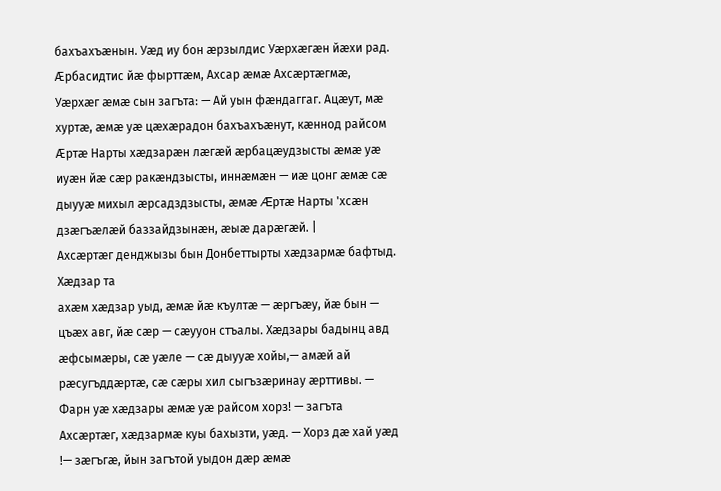бахъахъæнын. Уæд иу бон æрзылдис Уæрхæгæн йæхи рад. Æрбасидтис йæ фырттæм, Ахсар æмæ Ахсæртæгмæ, Уæрхæг æмæ сын загъта: — Ай уын фæндаггаг. Ацæут, мæ хуртæ, æмæ уæ цæхæрадон бахъахъæнут, кæннод райсом Æртæ Нарты хæдзарæн лæгæй æрбацæудзысты æмæ уæ иуæн йæ сæр ракæндзысты, иннæмæн — иæ цонг æмæ сæ дыууæ михыл æрсадздзысты, æмæ Æртæ Нарты 'хсæн дзæгъæлæй баззайдзынæн, æыæ дарæгæй. |
Ахсæртæг денджызы бын Донбеттырты хæдзармæ бафтыд. Хæдзар та
ахæм хæдзар уыд, æмæ йæ къултæ — æргъæу, йæ бын — цъæх авг, йæ сæр — сæууон стъалы. Хæдзары бадынц авд æфсымæры, сæ уæле — сæ дыууæ хойы,— амæй ай рæсугъддæртæ, сæ сæры хил сыгъзæринау æрттивы. — Фарн уæ хæдзары æмæ уæ райсом хорз! — загъта Ахсæртæг, хæдзармæ куы бахызти, уæд. — Хорз дæ хай уæд !— зæгъгæ, йын загътой уыдон дæр æмæ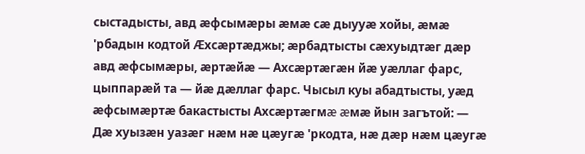сыстадысты, авд æфсымæры æмæ сæ дыууæ хойы, æмæ 'рбадын кодтой Æхсæртæджы; æрбадтысты сæхуыдтæг дæр авд æфсымæры, æртæйæ — Ахсæртæгæн йæ уæллаг фарс, цыппарæй та — йæ дæллаг фарс. Чысыл куы абадтысты, уæд æфсымæртæ бакастысты Ахсæртæгмæ æмæ йын загътой: — Дæ хуызæн уазæг нæм нæ цæугæ 'ркодта, нæ дæр нæм цæугæ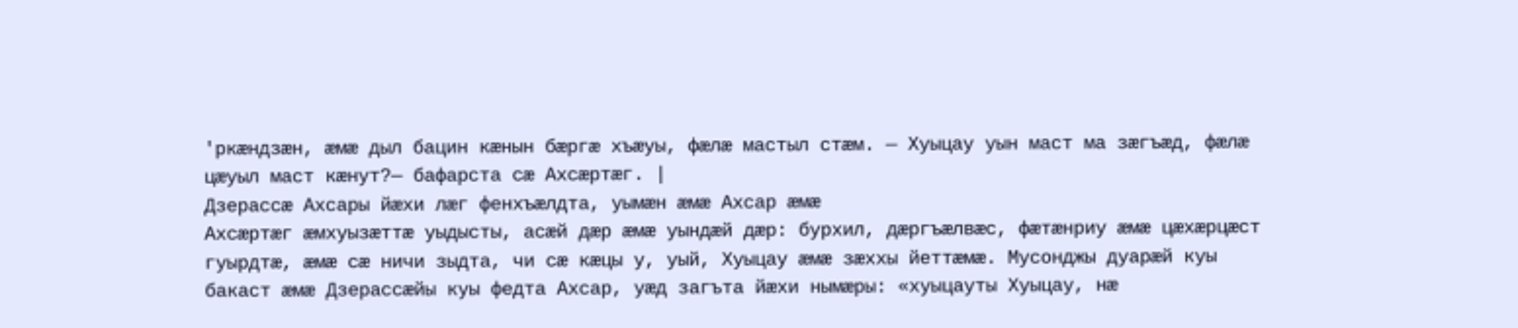'ркæндзæн, æмæ дыл бацин кæнын бæргæ хъæуы, фæлæ мастыл стæм. — Хуыцау уын маст ма зæгъæд, фæлæ цæуыл маст кæнут?— бафарста сæ Ахсæртæг. |
Дзерассæ Ахсары йæхи лæг фенхъæлдта, уымæн æмæ Ахсар æмæ
Ахсæртæг æмхуызæттæ уыдысты, асæй дæр æмæ уындæй дæр: бурхил, дæргъæлвæс, фæтæнриу æмæ цæхæрцæст гуырдтæ, æмæ сæ ничи зыдта, чи сæ кæцы у, уый, Хуыцау æмæ зæххы йеттæмæ. Мусонджы дуарæй куы бакаст æмæ Дзерассæйы куы федта Ахсар, уæд загъта йæхи нымæры: «хуыцауты Хуыцау, нæ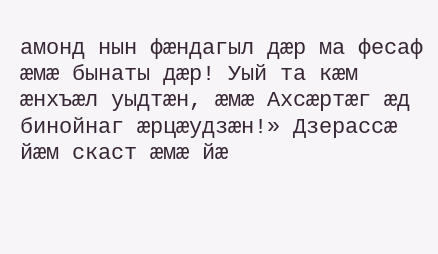амонд нын фæндагыл дæр ма фесаф æмæ бынаты дæр! Уый та кæм æнхъæл уыдтæн, æмæ Ахсæртæг æд бинойнаг æрцæудзæн!» Дзерассæ йæм скаст æмæ йæ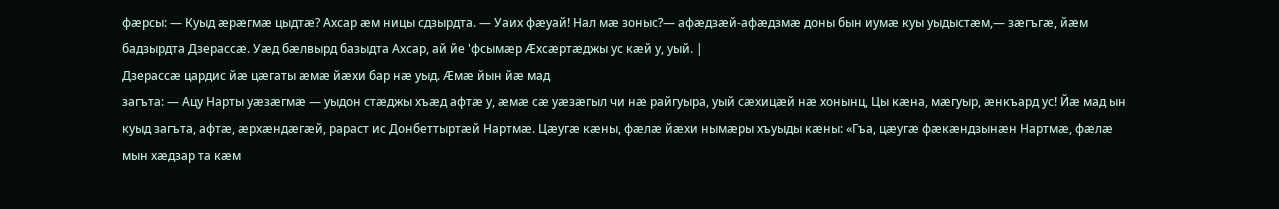фæрсы: — Куыд æрæгмæ цыдтæ? Ахсар æм ницы сдзырдта. — Уаих фæуай! Нал мæ зоныс?— афæдзæй-афæдзмæ доны бын иумæ куы уыдыстæм,— зæгъгæ, йæм бадзырдта Дзерассæ. Уæд бæлвырд базыдта Ахсар, ай йе 'фсымæр Æхсæртæджы ус кæй у, уый. |
Дзерассæ цардис йæ цæгаты æмæ йæхи бар нæ уыд. Æмæ йын йæ мад
загъта: — Ацу Нарты уæзæгмæ — уыдон стæджы хъæд афтæ у, æмæ сæ уæзæгыл чи нæ райгуыра, уый сæхицæй нæ хонынц, Цы кæна, мæгуыр, æнкъард ус! Йæ мад ын куыд загъта, афтæ, æрхæндæгæй, рараст ис Донбеттыртæй Нартмæ. Цæугæ кæны, фæлæ йæхи нымæры хъуыды кæны: «Гъа, цæугæ фæкæндзынæн Нартмæ, фæлæ мын хæдзар та кæм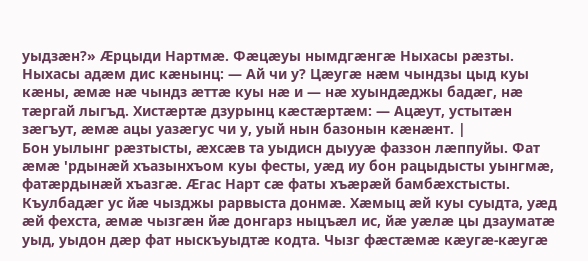уыдзæн?» Æрцыди Нартмæ. Фæцæуы нымдгæнгæ Ныхасы рæзты. Ныхасы адæм дис кæнынц: — Ай чи у? Цæугæ нæм чындзы цыд куы кæны, æмæ нæ чындз æттæ куы нæ и — нæ хуындæджы бадæг, нæ тæргай лыгъд. Хистæртæ дзурынц кæстæртæм: — Ацæут, устытæн зæгъут, æмæ ацы уазæгус чи у, уый нын базонын кæнæнт. |
Бон уылынг рæзтысты, æхсæв та уыдисн дыууæ фаззон лæппуйы. Фат
æмæ 'рдынæй хъазынхъом куы фесты, уæд иу бон рацыдысты уынгмæ, фатæрдынæй хъазгæ. Æгас Нарт сæ фаты хъæрæй бамбæхстысты. Къулбадæг ус йæ чызджы рарвыста донмæ. Хæмыц æй куы суыдта, уæд æй фехста, æмæ чызгæн йæ донгарз ныцъæл ис, йæ уæлæ цы дзауматæ уыд, уыдон дæр фат ныскъуыдтæ кодта. Чызг фæстæмæ кæугæ-кæугæ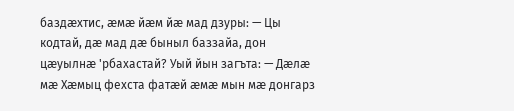баздæхтис, æмæ йæм йæ мад дзуры: — Цы кодтай, дæ мад дæ быныл баззайа, дон цæуылнæ 'рбахастай? Уый йын загъта: — Дæлæ мæ Хæмыц фехста фатæй æмæ мын мæ донгарз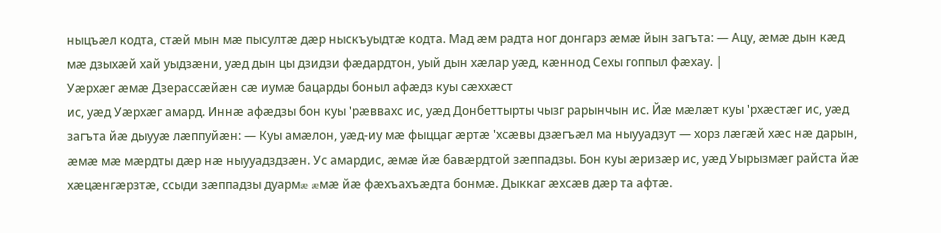ныцъæл кодта, стæй мын мæ пысултæ дæр ныскъуыдтæ кодта. Мад æм радта ног донгарз æмæ йын загъта: — Ацу, æмæ дын кæд мæ дзыхæй хай уыдзæни, уæд дын цы дзидзи фæдардтон, уый дын хæлар уæд, кæннод Сехы гоппыл фæхау. |
Уæрхæг æмæ Дзерассæйæн сæ иумæ бацарды боныл афæдз куы сæххæст
ис, уæд Уæрхæг амард. Иннæ афæдзы бон куы 'рæввахс ис, уæд Донбеттырты чызг рарынчын ис. Йæ мæлæт куы 'рхæстæг ис, уæд загъта йæ дыууæ лæппуйæн: — Куы амæлон, уæд-иу мæ фыццаг æртæ 'хсæвы дзæгъæл ма ныууадзут — хорз лæгæй хæс нæ дарын, æмæ мæ мæрдты дæр нæ ныууадздзæн. Ус амардис, æмæ йæ бавæрдтой зæппадзы. Бон куы æризæр ис, уæд Уырызмæг райста йæ хæцæнгæрзтæ, ссыди зæппадзы дуармæ æмæ йæ фæхъахъæдта бонмæ. Дыккаг æхсæв дæр та афтæ.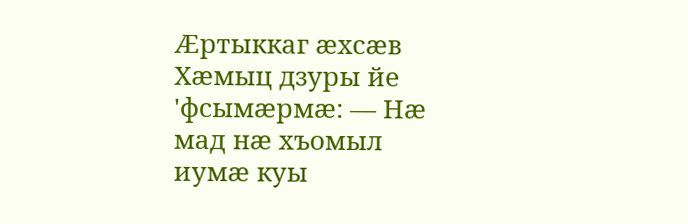Æртыккаг æхсæв Хæмыц дзуры йе 'фсымæрмæ: — Нæ мад нæ хъомыл иумæ куы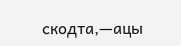скодта,—ацы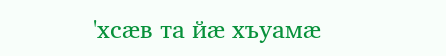'хсæв та йæ хъуамæ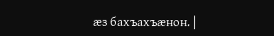æз бахъахъæнон. |